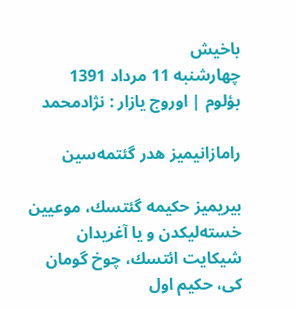باخیش
چهارشنبه 11 مرداد 1391
بؤلوم | اوروج یازار : نژادمحمد

رامازانیمیز هدر گئتمه‌سین

بیریمیز حكیمه گئتسك، موعیین خسته‌لیكدن و یا آغریدان شیكایت ائتسك، چوخ گومان كی، حكیم اول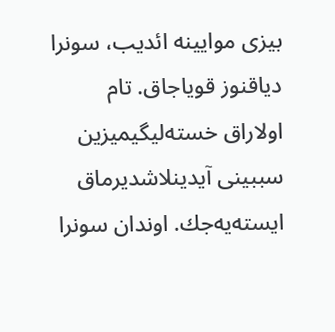بیزی موایینه ائدیب، سونرا دیاقنوز قویاجاق. تام اولاراق خسته‌لیگیمیزین سببینی آیدینلاشدیرماق ایسته‌یه‌جك. اوندان سونرا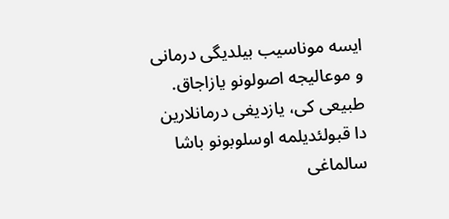ایسه موناسیب بیلدیگی درمانی و موعالیجه‌‌ اصولونو یازاجاق. طبیعی كی، یازدیغی درمانلارین دا قبولئدیلمه اوسلوبونو باشا سالماغی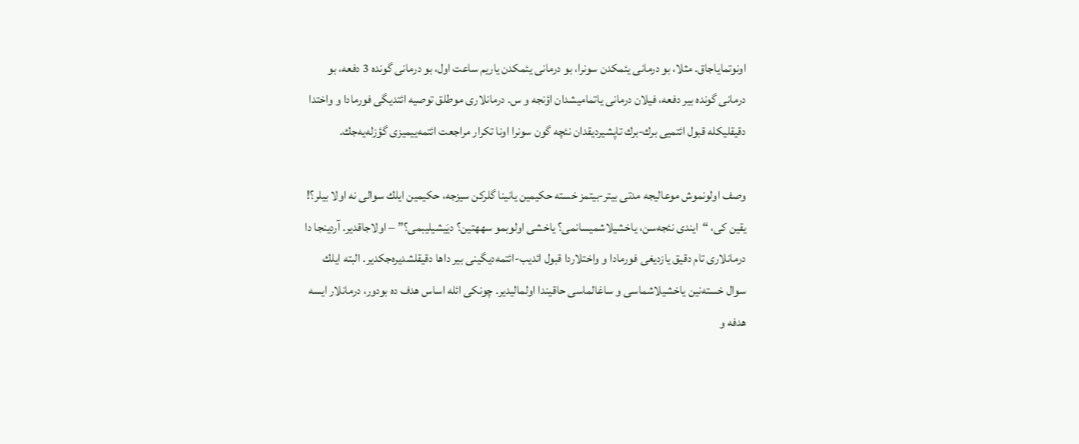اونوتمایاجاق. مثلا، بو درمانی یئمكدن سونرا، بو درمانی یئمكدن یاریم ساعت اول، بو درمانی گونده 3 دفعه‌‌، بو درمانی گونده بیر دفعه‌‌، فیلان درمانی یاتمامیشدان اؤنجه و س. درمانلاری موطلق توصیه‌‌ ائتدیگی فورمادا و واختدا دقیقلیكله قبول ائتمیی برك-برك تاپشیردیقدان نئچه گون سونرا اونا تكرار مراجعت ائتمه‌ییمیزی گؤزله‌یه‌جك.

وصف اولونموش موعالیجه‌‌ مدتی بیتر-بیتمز خسته حكیمین یانینا گلركن سیزجه، حكیمین ایلك سوالی نه اولا بیلر؟! یقین كی، “ایندی نئجه‌سن، یاخشیلاشمیسانمی؟ یاخشی اولوبمو سههتین؟ دیَیشیلیبمی؟” – اولاجاقدیر. آردینجا دا درمانلاری تام دقیق یازدیغی فورمادا و واختلاردا قبول ائدیب-ائتمه‌دیگینی بیر داها دقیقلشدیره‌جكدیر. البته‌‌ ایلك سوال خسته‌نین یاخشیلاشماسی و ساغالماسی حاقیندا اولمالیدیر. چونكی ائله اساس هدف ده بودور، درمانلار ایسه هدفه و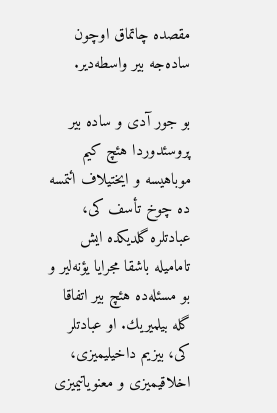مقصده چاتماق اوچون ساده‌جه بیر واسطه‌‌دیر.

بو جور آدی و ساده بیر پروسئدوردا هئچ كیم موباهیسه و ایختیلاف ائتمسه ده چوخ تأسف كی، عبادتلره گلدیكده ایش تامامیله باشقا مجرایا یؤنه‌لیر و بو مسئله‌‌ده هئچ بیر اتفاقا گله بیلمیریك. او عبادتلر كی، بیزیم داخیلیمیزی، اخلاقیمیزی و معنویاتیمیزی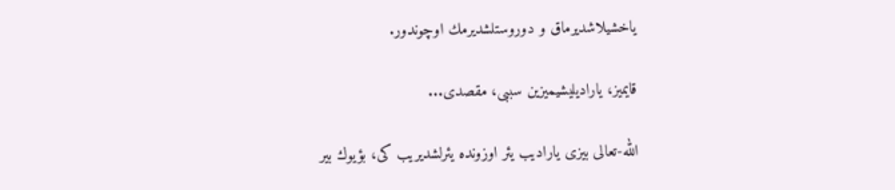یاخشیلاشدیرماق و دوروستلشدیرمك اوچوندور.

قایمیز، یارادیلیشیمیزین سببی، مقصدی...

الله-تعالی بیزی یارادیب یئر اوزونده یئرلشدیریب كی، بؤیوك بیر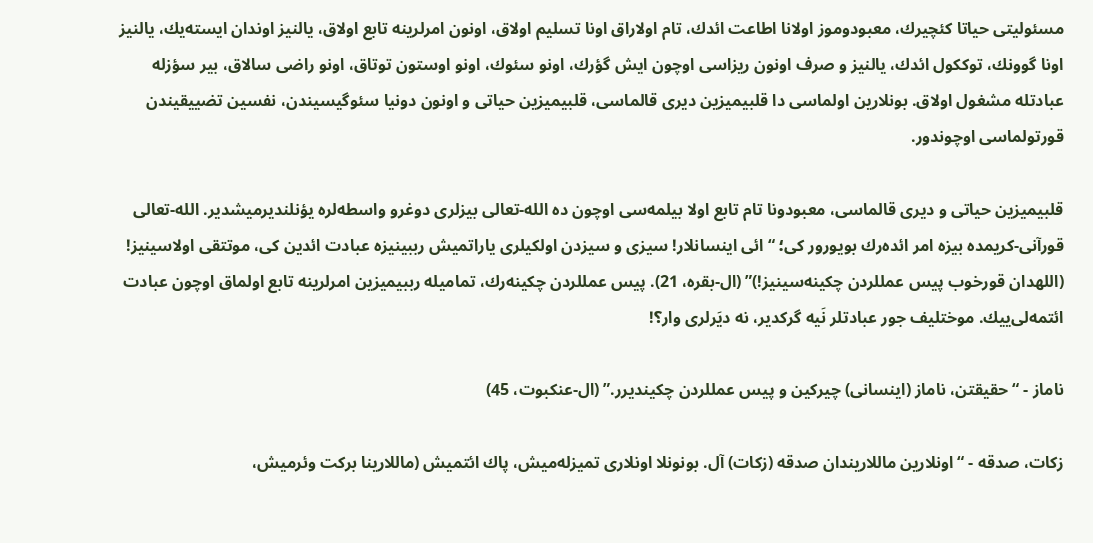مسئولیتی حیاتا كئچیرك، معبودوموز اولانا اطاعت ائدك، تام اولاراق اونا تسلیم اولاق، اونون امرلرینه تابع اولاق، یالنیز اوندان ایسته‌یك، یالنیز اونا گوونك، توككول ائدك، یالنیز و صرف اونون ریزاسی اوچون ایش گؤرك، اونو سئوك، اونو اوستون توتاق، اونو راضی سالاق، بیر سؤزله عبادتله مشغول اولاق. بونلارین اولماسی دا قلبیمیزین دیری قالماسی، قلبیمیزین حیاتی و اونون دونیا سئوگیسیندن، نفسین تضییقیندن قورتولماسی اوچوندور.

قلبیمیزین حیاتی و دیری قالماسی، معبودونا تام تابع اولا بیلمه‌سی اوچون ده الله-تعالی بیزلری دوغرو واسطه‌‌لره یؤنلندیرمیشدیر. الله-تعالی قورآنی-كریمده بیزه امر ائده‌رك بویورور كی؛ “ائی اینسانلار! سیزی و سیزدن اولكیلری یاراتمیش رببینیزه عبادت ائدین كی، موتتقی اولاسینیز! (اللهدان قورخوب پیس عمللردن چكینه‌سینیز!)” (ال-بقره، 21). پیس عمللردن چكینه‌رك، تمامیله رببیمیزین امرلرینه تابع اولماق اوچون عبادت ائتمه‌لی‌ییك. موختلیف جور عبادتلر نَیه گركدیر، نه دیَرلری وار؟!

ناماز - “حقیقتن، ناماز (اینسانی) چیركین و پیس عمللردن چكیندیرر.” (ال-عنكبوت، 45)

زكات، صدقه‌‌ - “اونلارین ماللاریندان صدقه‌‌ (زكات) آل. بونونلا اونلاری تمیزله‌میش، پاك ائتمیش (ماللارینا بركت وئرمیش،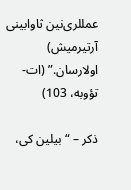عمللری‌نین ثاوابینی آرتیرمیش) اولارسان.” (ات-تؤوبه، 103)

ذكر – “بیلین كی،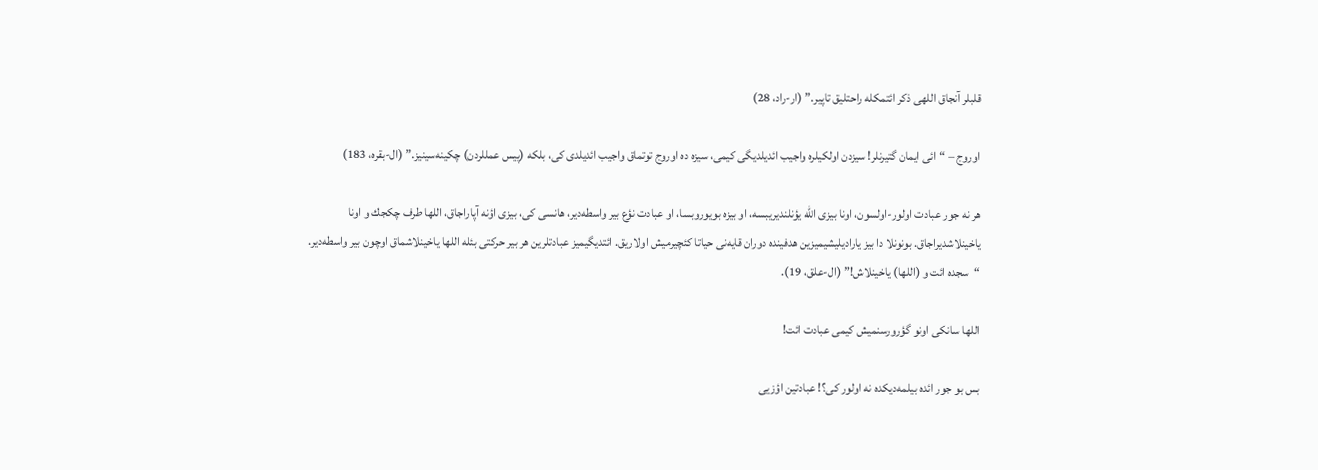قلبلر آنجاق اللهی ذكر ائتمكله راحتلیق تاپیر.” (ار-راد، 28)

اوروج – “ائی ایمان گتیرنلر! سیزدن اولكیلره واجیب ائدیلدیگی كیمی، سیزه ده اوروج توتماق واجیب ائدیلدی كی، بلكه (پیس عمللردن) چكینه‌سینیز.” (ال-بقره، 183)

هر نه جور عبادت اولور-اولسون، اونا بیزی الله یؤنلندیریبسه، او بیزه بویوروبسا، او عبادت نؤع بیر واسطه‌‌دیر، هانسی كی، بیزی اؤنه آپاراجاق، اللها طرف چكجك و اونا یاخینلاشدیراجاق. بونونلا دا بیز یارادیلیشیمیزین هدفینده دوران قایه‌نی حیاتا كئچیرمیش اولاریق. ائتدیگیمیز عبادتلرین هر بیر حركتی بئله اللها یاخینلاشماق اوچون بیر واسطه‌‌دیر. “سجده ائت و (اللها) یاخینلاش!” (ال-علق، 19).

اللها سانكی اونو گؤرورسنمیش كیمی عبادت ائت!

بس بو جور ائده بیلمه‌دیكده نه اولور كی؟! عبادتین اؤزیی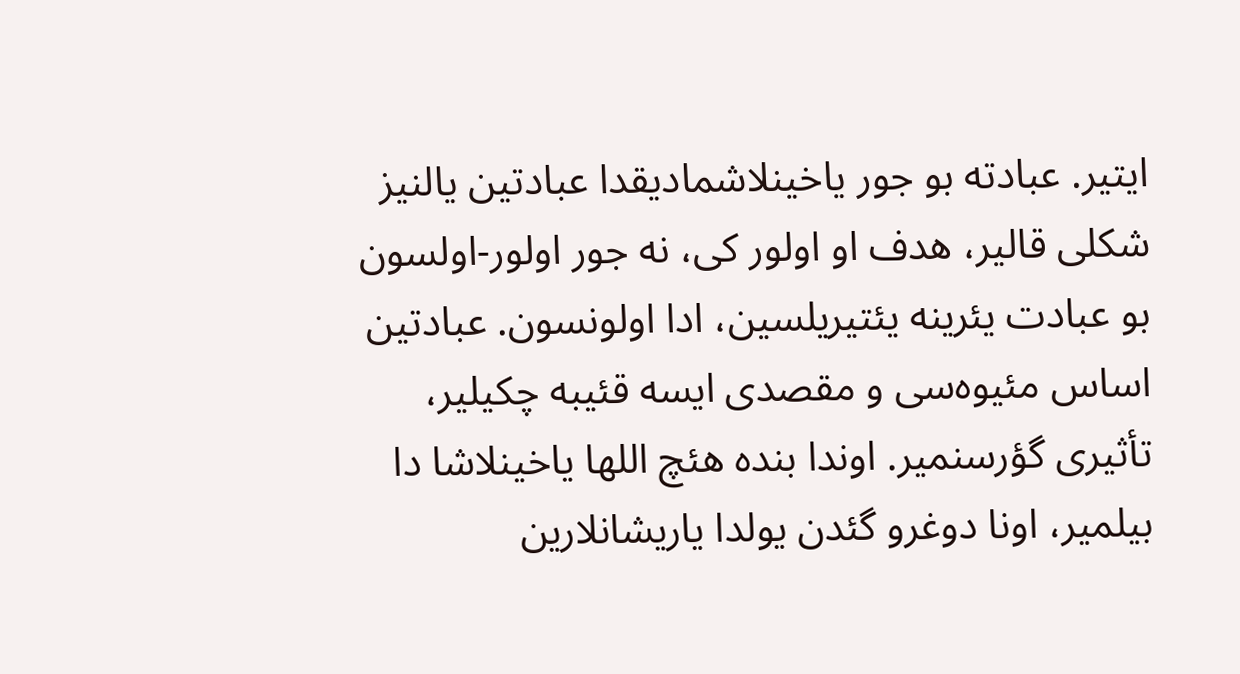ایتیر. عبادته بو جور یاخینلاشمادیقدا عبادتین یالنیز شكلی قالیر، هدف او اولور كی، نه جور اولور-اولسون بو عبادت یئرینه یئتیریلسین، ادا اولونسون. عبادتین اساس مئیوه‌سی و مقصدی ایسه قئیبه چكیلیر، تأثیری گؤرسنمیر. اوندا بنده هئچ اللها یاخینلاشا دا بیلمیر، اونا دوغرو گئدن یولدا یاریشانلارین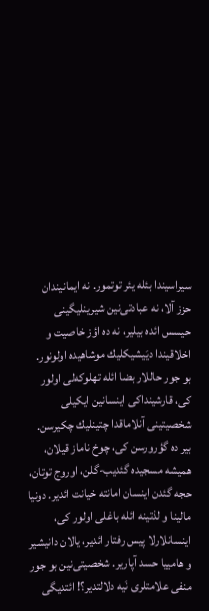سیراسیندا بئله یئر توتمور. نه ایمانیندان حزز آلا، نه عبادتی‌نین شیرینلیگینی حیسس ائده بیلیر، نه ده اؤز خاصیت و اخلاقیندا دیَیشیكلیك موشاهیده اولونور. بو جور حاللار بضا ائله تهلوكه‌‌لی اولور كی، قارشینداكی اینسانین ایكیلی شخصیتینی آنلاماقدا چتینلیك چكیرسن. بیر ده گؤرورسن كی، چوخ ناماز قیلان، همیشه مسجیده گئدیب-گلن، اوروج توتان، حجه گئدن اینسان امانته خیانت ائدیر. دونیا مالینا و لذتینه ائله باغلی اولور كی، اینسانلارلا پیس رفتار ائدیر، یالان دانیشیر و هامییا حسد آپاریر. شخصیتی‌نین بو جور منفی علامتلری نَیه دلالتدیر؟! ائتدیگی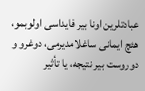عبادتلرین اونا بیر فایداسی اولوبمو، هئچ ایمانی ساغلامدیرمی، دوغرو و دوروست بیر نتیجه، یا تأثیر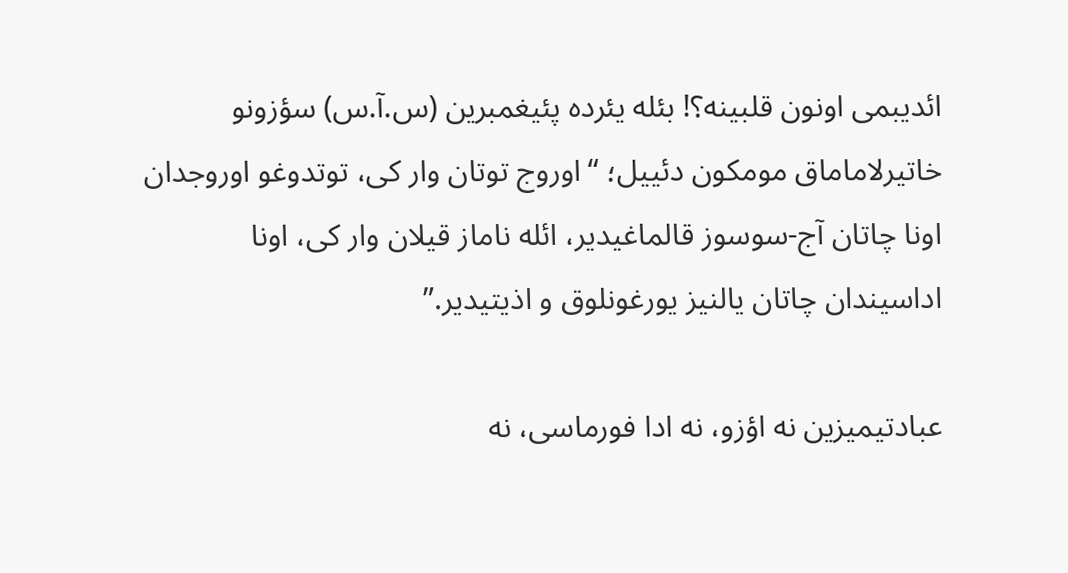ائدیبمی اونون قلبینه؟! بئله یئرده پئیغمبرین (س.آ.س) سؤزونو خاتیرلاماماق مومكون دئییل؛ “اوروج توتان وار كی، توتدوغو اوروجدان اونا چاتان آج-سوسوز قالماغیدیر، ائله ناماز قیلان وار كی، اونا اداسیندان چاتان یالنیز یورغونلوق و اذیتیدیر.”

عبادتیمیزین نه اؤزو، نه ادا فورماسی، نه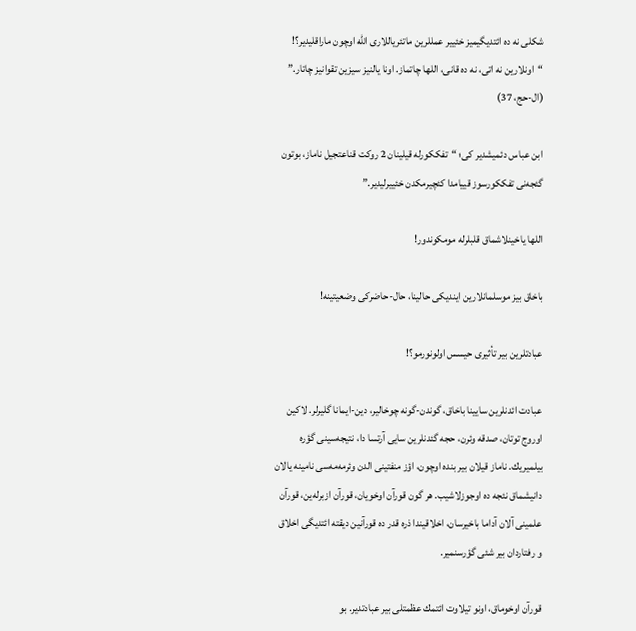شكلی نه ده ائتدیگیمیز خئییر عمللرین ماتئریاللاری الله اوچون ماراقلیدیر؟! “اونلارین نه اتی، نه ده قانی، اللها چاتماز. اونا یالنیز سیزین تقوانیز چاتار.” (ال-حج، 37)

ابن عباس دئمیشدیر كی؛ “تفككورله قیلینان 2 روكت قناعتجیل ناماز، بوتون گئجه‌نی تفككورسوز قییامدا كئچیرمكدن خئییرلیدیر.”

اللها یاخینلاشماق قلبلرله مومكوندور!

باخاق بیز موسلمانلارین ایندیكی حالینا، حال-حاضركی وضعیتینه!

عبادتلرین بیر تأثیری حیسس اولونورمو؟!

عبادت ائدنلرین سایینا باخاق، گوندن-گونه چوخالیر، دین-ایمانا گلیرلر. لاكین اوروج توتان، صدقه‌‌ وئرن، حجه گئدنلرین سایی آرتسا دا، نتیجه‌سینی گؤره بیلمیریك. ناماز قیلان بیر بنده اوچون، اؤز منفتینی الدن وئرمه‌مه‌سی نامینه یالان دانیشماق نئجه ده اوجوزلاشیب. هر گون قورآن اوخویان، قورآن ازبرله‌ین، قورآن علمینی آلان آداما باخیرسان، اخلاقیندا ذره‌‌ قدر ده قورآنین دیقته ائتدیگی اخلاق و رفتاردان بیر شئی گؤرسنمیر.

قورآن اوخوماق، اونو تیلاوت ائتمك عظمتلی بیر عبادتدیر. بو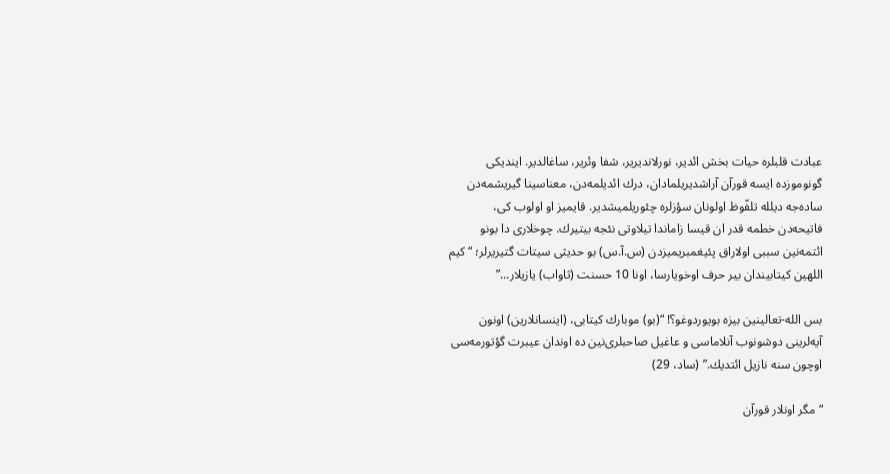عبادت قلبلره حیات بخش ائدیر، نورلاندیریر، شفا وئریر، ساغالدیر. ایندیكی گونوموزده ایسه قورآن آراشدیریلمادان، درك ائدیلمه‌دن، معناسینا گیریشمه‌دن ساده‌جه دیلله تلفّوظ اولونان سؤزلره چئوریلمیشدیر. قایمیز او اولوب كی، فاتیحه‌‌دن خطمه قدر ان قیسا زاماندا تیلاوتی نئجه بیتیرك. چوخلاری دا بونو ائتمه‌نین سببی اولاراق پئیغمبریمیزدن (س.آ.س) بو حدیثی سیتات گتیریرلر؛ “كیم اللهین كیتابیندان بیر حرف اوخویارسا، اونا 10 حسنت (ثاواب) یازیلار...”

بس الله-تعالینین بیزه بویوردوغو؟! “(بو) موبارك كیتابی، (اینسانلارین) اونون آیه‌لرینی دوشونوب آنلاماسی و عاغیل صاحبلری‌نین ده اوندان عیبرت گؤتورمه‌سی اوچون سنه نازیل ائتدیك.” (ساد، 29)

“مگر اونلار قورآن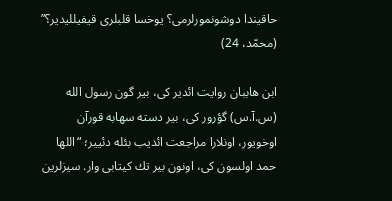حاقیندا دوشونمورلرمی؟ یوخسا قلبلری قیفیللیدیر؟” (محمّد، 24)

ابن هاببان روایت ائدیر كی، بیر گون رسول الله (س.آ.س) گؤرور كی، بیر دسته سهابه قورآن اوخویور، اونلارا مراجعت ائدیب بئله دئییر؛ “اللها حمد اولسون كی، اونون بیر تك كیتابی وار. سیزلرین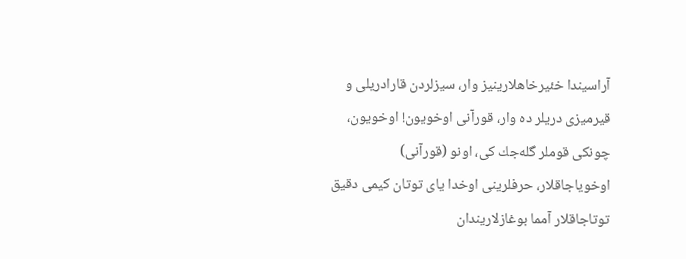آراسیندا خئیرخاهلارینیز وار، سیزلردن قارادریلی و قیرمیزی دریلر ده وار، قورآنی اوخویون! اوخویون، چونكی قوملر گله‌جك كی، اونو (قورآنی) اوخویاجاقلار، حرفلرینی اوخدا یای توتان كیمی دقیق توتاجاقلار آمما بوغازلاریندان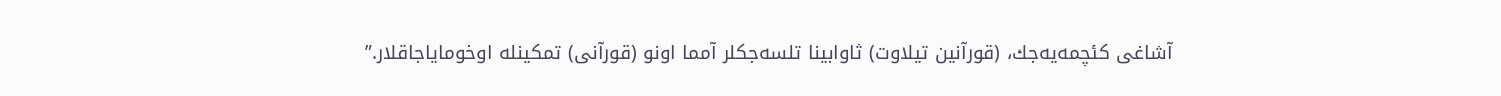آشاغی كئچمه‌یه‌جك، (قورآنین تیلاوت) ثاوابینا تلسه‌جكلر آمما اونو (قورآنی) تمكینله اوخومایاجاقلار.”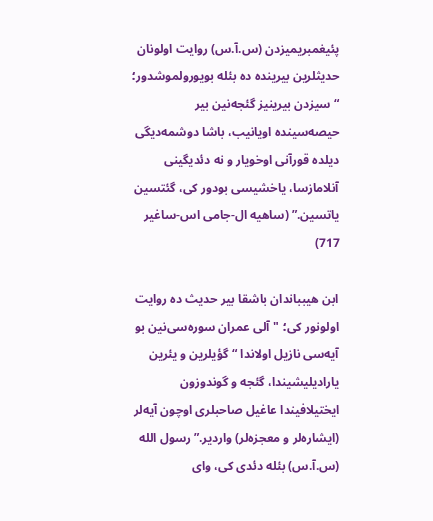پئیغمبریمیزدن (س.آ.س) روایت اولونان حدیثلرین بیرینده ده بئله بویورولموشدور؛ “سیزدن بیرینیز گئجه‌نین بیر حیصه‌‌سینده اویانیب، باشا دوشمه‌دیگی دیلده قورآنی اوخویار و نه دئدیگینی آنلامازسا، یاخشیسی بودور كی، گئتسین یاتسین.” (ساهیه ال-جامی اس-ساغیر 717)

ابن هیبباندان باشقا بیر حدیث ده روایت اولونور كی؛ "آلی عمران سوره‌سی‌نین بو آیه‌سی نازیل اولاندا “گؤیلرین و یئرین یارادیلیشیندا، گئجه و گوندوزون ایختیلافیندا عاغیل صاحبلری اوچون آیه‌لر (ایشاره‌لر و معجزه‌‌لر) واردیر.” رسول الله (س.آ.س) بئله دئدی كی، وای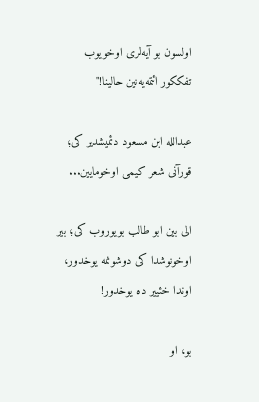اولسون بو آیه‌لری اوخویوب تفككور ائتمه‌یه‌نین حالینا!"

عبدالله ابن مسعود دئمیشدیر كی؛ قورآنی شعر كیمی اوخومایین...

الی بین ابو طالب بویوروب كی؛ بیر اوخونوشدا كی دوشونمه یوخدور، اوندا خئییر ده یوخدور!

بو، او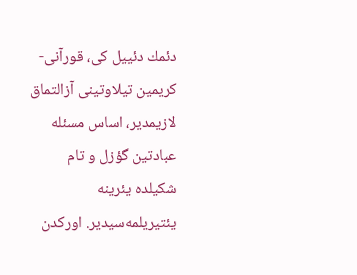دئمك دئییل كی، قورآنی-كریمین تیلاوتینی آزالتماق لازیمدیر، اساس مسئله‌‌ عبادتین گؤزل و تام شكیلده یئرینه یئتیریلمه‌سیدیر. اوركدن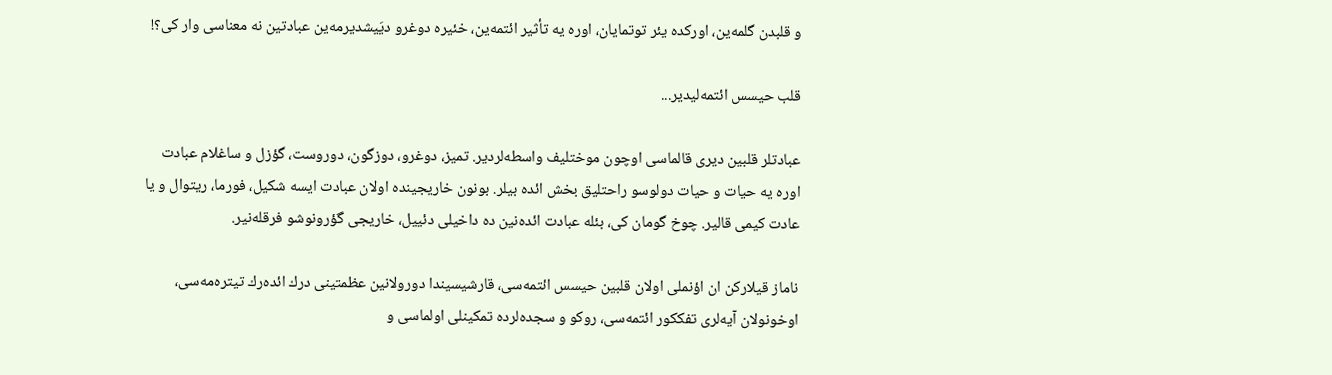و قلبدن گلمه‌ین، اوركده یئر توتمایان، اوره یه تأثیر ائتمه‌ین، خئیره دوغرو دیَیشدیرمه‌ین عبادتین نه معناسی وار كی؟!

قلب حیسس ائتمه‌لیدیر...

عبادتلر قلبین دیری قالماسی اوچون موختلیف واسطه‌‌لردیر. تمیز، دوغرو، دوزگون، دوروست، گؤزل و ساغلام عبادت اوره یه حیات و حیات دولوسو راحتلیق بخش ائده بیلر. بونون خاریجینده اولان عبادت ایسه شكیل، فورما، ریتوال و یا عادت كیمی قالیر. چوخ گومان كی، بئله عبادت ائده‌نین ده داخیلی دئییل، خاریجی گؤرونوشو فرقله‌نیر.

ناماز قیلاركن ان اؤنملی اولان قلبین حیسس ائتمه‌سی، قارشیسیندا دورولانین عظمتینی درك ائده‌رك تیتره‌مه‌سی، اوخونولان آیه‌لری تفككور ائتمه‌سی، روكو و سجده‌لرده تمكینلی اولماسی و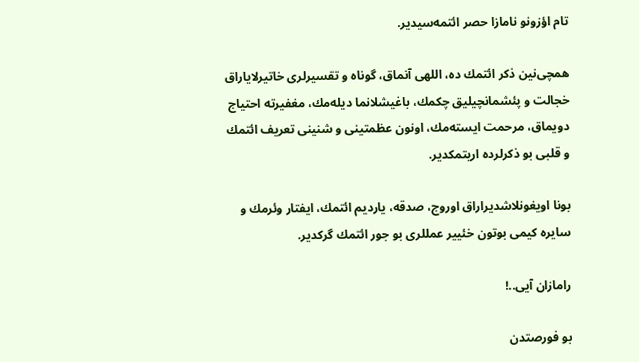تام اؤزونو نامازا حصر ائتمه‌سیدیر.

همچی‌نین ذكر ائتمك ده، اللهی آنماق، گوناه و تقسیرلری خاتیرلایاراق خجالت و پئشمانچیلیق چكمك، باغیشلانما دیله‌مك، مغفیرته احتیاج دویماق، مرحمت ایسته‌مك، اونون عظمتینی و شنینی تعریف ائتمك و قلبی بو ذكرلرده اریتمكدیر.

بونا اویغونلاشدیراراق اوروج، صدقه‌‌، یاردیم ائتمك، ایفتار وئرمك و سایره كیمی بوتون خئییر عمللری بو جور ائتمك گركدیر.

رامازان آیی..!

بو فورصتدن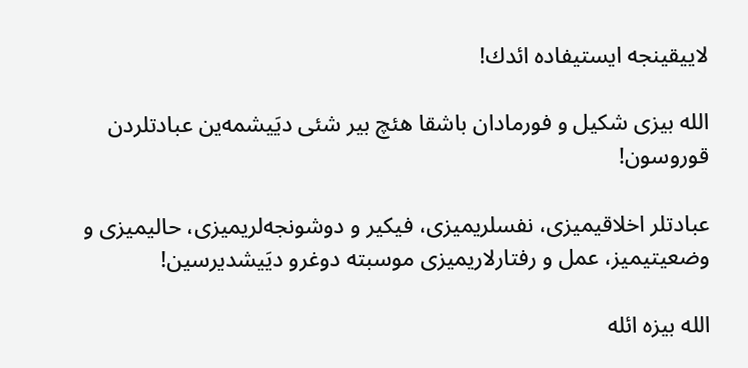لاییقینجه ایستیفاده ائدك!

الله بیزی شكیل و فورمادان باشقا هئچ بیر شئی دیَیشمه‌ین عبادتلردن قوروسون!

عبادتلر اخلاقیمیزی، نفسلریمیزی، فیكیر و دوشونجه‌لریمیزی، حالیمیزی و وضعیتیمیز، عمل و رفتارلاریمیزی موسبته دوغرو دیَیشدیرسین!

الله بیزه ائله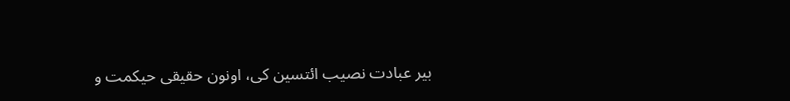بیر عبادت نصیب ائتسین كی، اونون حقیقی حیكمت و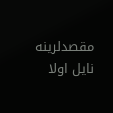مقصدلرینه نایل اولا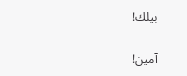بیلك!

آمین!